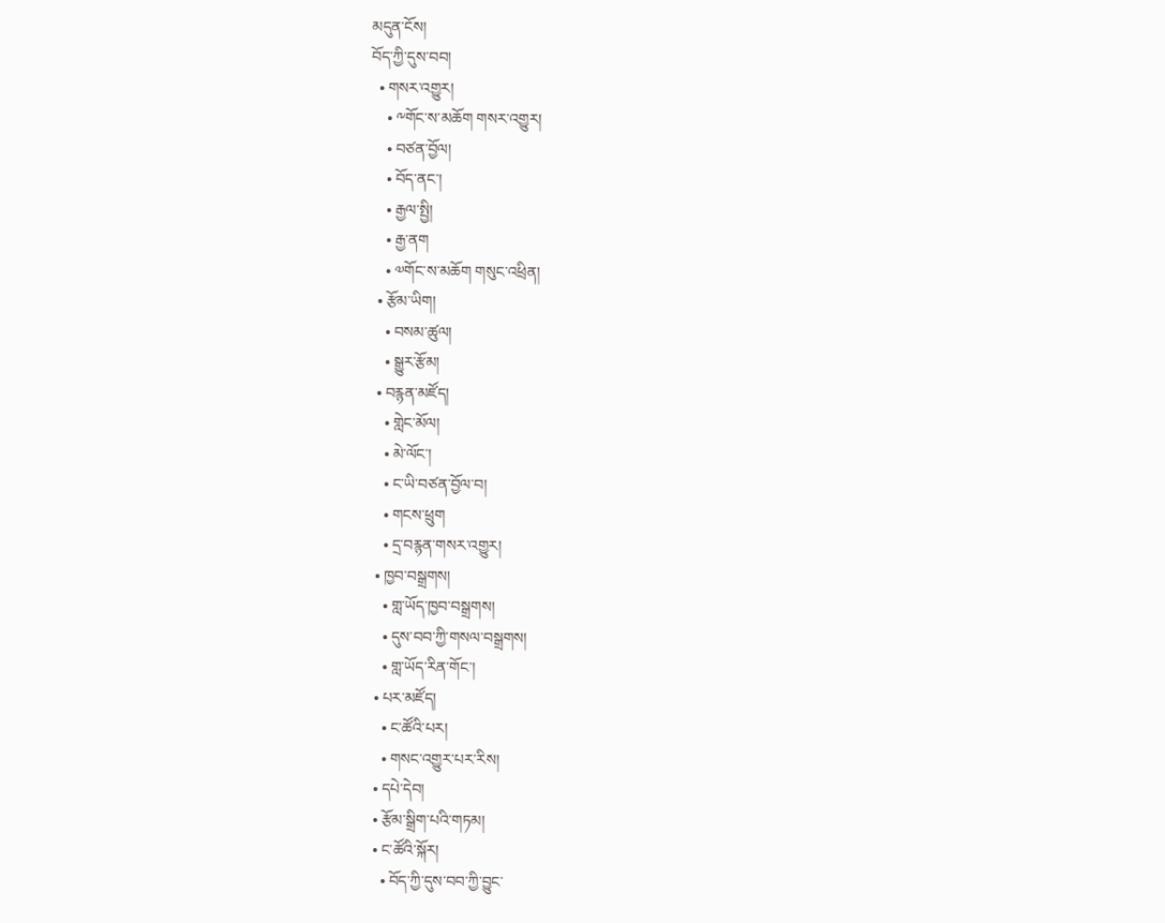མདུན་ངོས།
བོད་ཀྱི་དུས་བབ།
  • གསར་འགྱུར།
    • ༸གོང་ས་མཆོག གསར་འགྱུར།
    • བཙན་བྱོལ།
    • བོད་ནང་།
    • རྒྱལ་སྤྱི།
    • རྒྱ་ནག
    • ༧གོང་ས་མཆོག གསུང་འཕྲིན།
  • རྩོམ་ཡིག།
    • བསམ་ཚུལ།
    • སྒྱུར་རྩོམ།
  • བརྙན་མཛོད།
    • གླེང་མོལ།
    • མེ་ལོང་།
    • ང་ཡི་བཙན་བྱོལ་བ།
    • གངས་ཕྲུག
    • དྲ་བརྙན་གསར་འགྱུར།
  • ཁྱབ་བསྒྲགས།
    • གླ་ཡོད་ཁྱབ་བསྒྲགས།
    • དུས་བབ་ཀྱི་གསལ་བསྒྲགས།
    • གླ་ཡོད་རིན་གོང་།
  • པར་མཛོད།
    • ང་ཚོའི་པར།
    • གསང་འགྱུར་པར་རིས།
  • དཔེ་དེབ།
  • རྩོམ་སྒྲིག་པའི་གཏམ།
  • ང་ཚོའི་སྐོར།
    • བོད་ཀྱི་དུས་བབ་ཀྱི་བྱུང་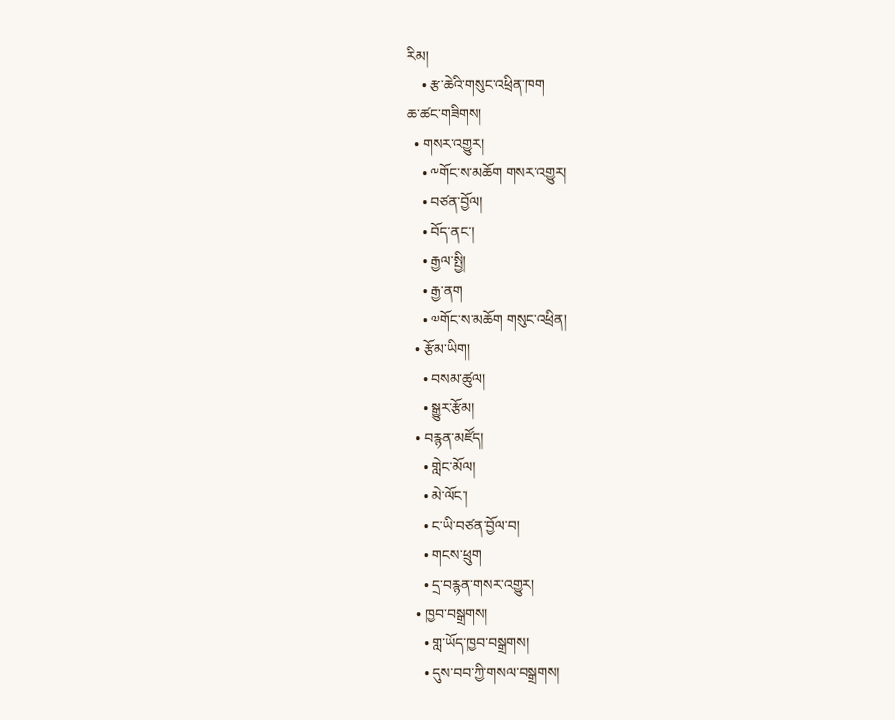རིམ།
    • རྩ་ཆེའི་གསུང་འཕྲིན་ཁག
ཆ་ཚང་གཟིགས།
  • གསར་འགྱུར།
    • ༸གོང་ས་མཆོག གསར་འགྱུར།
    • བཙན་བྱོལ།
    • བོད་ནང་།
    • རྒྱལ་སྤྱི།
    • རྒྱ་ནག
    • ༧གོང་ས་མཆོག གསུང་འཕྲིན།
  • རྩོམ་ཡིག།
    • བསམ་ཚུལ།
    • སྒྱུར་རྩོམ།
  • བརྙན་མཛོད།
    • གླེང་མོལ།
    • མེ་ལོང་།
    • ང་ཡི་བཙན་བྱོལ་བ།
    • གངས་ཕྲུག
    • དྲ་བརྙན་གསར་འགྱུར།
  • ཁྱབ་བསྒྲགས།
    • གླ་ཡོད་ཁྱབ་བསྒྲགས།
    • དུས་བབ་ཀྱི་གསལ་བསྒྲགས།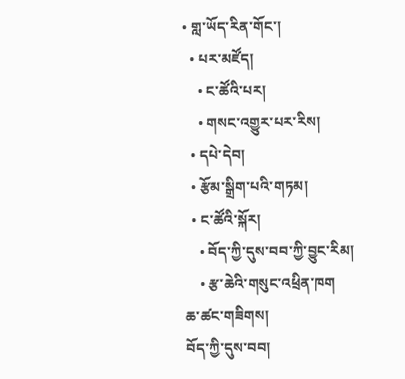• གླ་ཡོད་རིན་གོང་།
  • པར་མཛོད།
    • ང་ཚོའི་པར།
    • གསང་འགྱུར་པར་རིས།
  • དཔེ་དེབ།
  • རྩོམ་སྒྲིག་པའི་གཏམ།
  • ང་ཚོའི་སྐོར།
    • བོད་ཀྱི་དུས་བབ་ཀྱི་བྱུང་རིམ།
    • རྩ་ཆེའི་གསུང་འཕྲིན་ཁག
ཆ་ཚང་གཟིགས།
བོད་ཀྱི་དུས་བབ།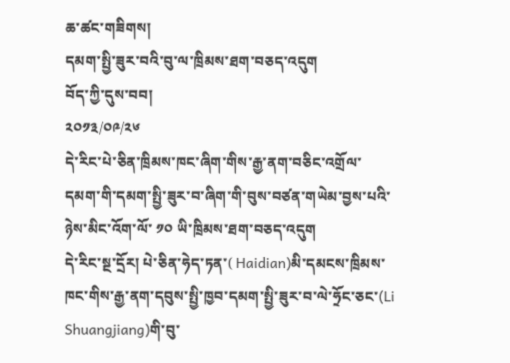ཆ་ཚང་གཟིགས།
དམག་སྤྱི་ཟུར་བའི་བུ་ལ་ཁྲིམས་ཐག་བཅད་འདུག
བོད་ཀྱི་དུས་བབ།
༢༠༡༣/༠༩/༢༦
དེ་རིང་པེ་ཅིན་ཁྲིམས་ཁང་ཞིག་གིས་རྒྱ་ནག་བཅིང་འགྲོལ་དམག་གི་དམག་སྤྱི་ཟུར་བ་ཞིག་གི་བུས་བཙན་གཡེམ་བྱས་པའི་ཉེས་མིང་འོག་ལོ་ ༡༠ ཡི་ཁྲིམས་ཐག་བཅད་འདུག
དེ་རིང་སྔ་དྲོར། པེ་ཅིན་ཧེད་ཏན་( Haidian)མི་དམངས་ཁྲིམས་ཁང་གིས་རྒྱ་ནག་དབུས་སྤྱི་ཁྱབ་དམག་སྤྱི་ཟུར་བ་ལེ་ཧྲོང་ཅང་(Li Shuangjiang)གི་བུ་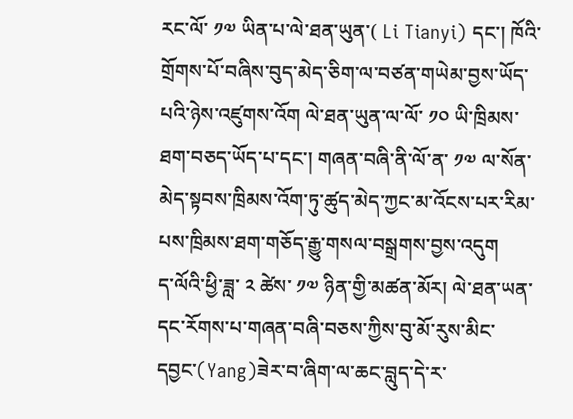རང་ལོ་ ༡༧ ཡིན་པ་ལེ་ཐན་ཡུན་( Li Tianyi) དང་། ཁོའི་གྲོགས་པོ་བཞིས་བུད་མེད་ཅིག་ལ་བཙན་གཡེམ་བྱས་ཡོད་པའི་ཉེས་འཛུགས་འོག ལེ་ཐན་ཡུན་ལ་ལོ་ ༡༠ ཡི་ཁྲིམས་ཐག་བཅད་ཡོད་པ་དང་། གཞན་བཞི་ནི་ལོ་ན་ ༡༧ ལ་སོན་མེད་སྟབས་ཁྲིམས་འོག་ཏུ་ཚུད་མེད་ཀྱང་མ་འོངས་པར་རིམ་པས་ཁྲིམས་ཐག་གཅོད་རྒྱུ་གསལ་བསྒྲགས་བྱས་འདུག
ད་ལོའི་ཕྱི་ཟླ་ ༢ ཚེས་ ༡༧ ཉིན་གྱི་མཚན་མོར། ལེ་ཐན་ཡན་དང་རོགས་པ་གཞན་བཞི་བཅས་ཀྱིས་བུ་མོ་རུས་མིང་དབྱང་(Yang)ཟེར་བ་ཞིག་ལ་ཆང་བླུད་དེ་ར་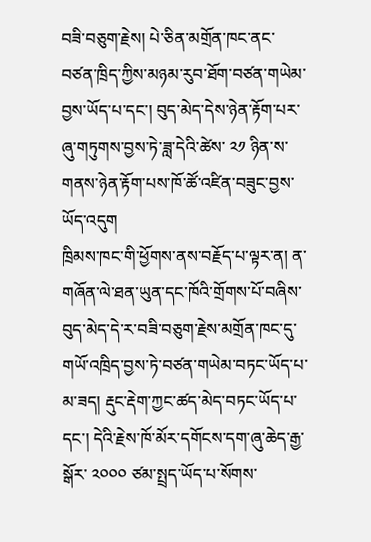བཟི་བཅུག་རྗེས། པེ་ཅིན་མགྲོན་ཁང་ནང་བཙན་ཁྲིད་ཀྱིས་མཉམ་རུབ་ཐོག་བཙན་གཡེམ་བྱས་ཡོད་པ་དང་། བུད་མེད་དེས་ཉེན་རྟོག་པར་ཞུ་གཏུགས་བྱས་ཏེ་ཟླ་དེའི་ཚེས་ ༢༡ ཉིན་ས་གནས་ཉེན་རྟོག་པས་ཁོ་ཚོ་འཛིན་བཟུང་བྱས་ཡོད་འདུག
ཁྲིམས་ཁང་གི་ཕྱོགས་ནས་བརྗོད་པ་ལྟར་ན། ན་གཞོན་ལེ་ཐན་ཡུན་དང་ཁོའི་གྲོགས་པོ་བཞིས་བུད་མེད་དེ་ར་བཟི་བཅུག་རྗེས་མགྲོན་ཁང་དུ་གཡོ་འཁྲིད་བྱས་ཏེ་བཙན་གཡེམ་བཏང་ཡོད་པ་མ་ཟད། རྡུང་རྡེག་ཀྱང་ཚད་མེད་བཏང་ཡོད་པ་དང་། དེའི་རྗེས་ཁོ་མོར་དགོངས་དག་ཞུ་ཆེད་རྒྱ་སྒོར་ ༢༠༠༠ ཙམ་སྤྲད་ཡོད་པ་སོགས་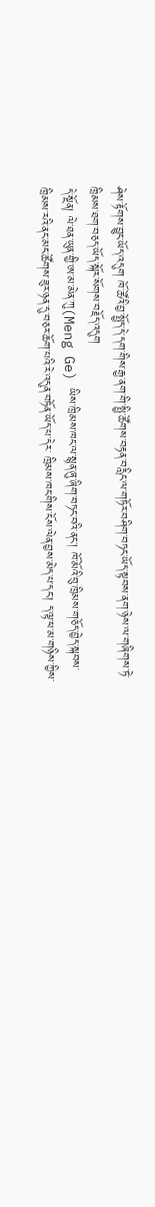ཤེས་རྟོགས་བྱུང་ཡོད་འདུག ཁོ་ཚོའི་བྱ་སྤྱོད་དེ་དག་གིས་རྒྱ་ནག་གི་སྤྱི་ཚོགས་བརྟན་བརླིང་ལ་གཏོར་བཤིག་བཏང་ཡོད་སྟབས་ནག་ཉེས་ལ་གཞིགས་ཏེ་ཁྲིམས་ཐག་བཅད་ཡོད་སྐོར་སོགས་བརྗོད་འདུག
དེ་སྔོན། ལེ་ཐན་ཡུན་གྱི་ཨ་མ་མེན་ཀུ(Meng Ge) ཡིས་ཁྲིམས་ཁང་ལ་སྙན་ཞུ་ཞིག་བཏང་བའི་ནང་། ཁོ་མོའི་བུ་ཁྲིམས་གཅོད་བྱེད་སྐབས་ཁྲིམས་རའི་ནང་མང་ཚོགས་ཟུར་ཉན་དུ་བཅར་ཆོག་པའི་རེ་འདུན་བཏོན་ཡོད་པ་དེར་ ཁྲིམས་ཁང་གིས་ངོས་ལེན་བྱས་མེད་པ་དང་། ད་ལྟ་ཕ་མ་གཉིས་ཀྱིས་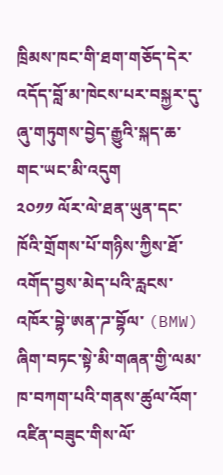ཁྲིམས་ཁང་གི་ཐག་གཅོད་དེར་འདོད་བློ་མ་ཁེངས་པར་བསྐྱར་དུ་ཞུ་གཏུགས་བྱེད་རྒྱུའི་སྐད་ཆ་གང་ཡང་མི་འདུག
༢༠༡༡ ལོར་ལེ་ཐན་ཡུན་དང་ཁོའི་གྲོགས་པོ་གཉིས་ཀྱིས་ཐོ་འགོད་བྱས་མེད་པའི་རླངས་འཁོར་བྷེ་ཨན་ཌ་བྷོལ་ (BMW) ཞིག་བཏང་སྟེ་མི་གཞན་གྱི་ལམ་ཁ་བཀག་པའི་གནས་ཚུལ་འོག་འཛིན་བཟུང་གིས་ལོ་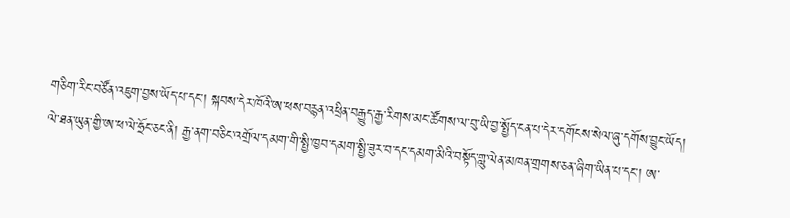གཅིག་རིང་བཙོན་འཇུག་བྱས་ཡོད་པ་དང་། སྐབས་དེར་ཁོའི་ཨ་ཕས་བརྙན་འཕྲིན་བརྒྱུད་རྒྱ་རིགས་མང་ཚོགས་ལ་བུ་ཡི་བྱ་སྤྱོད་ངན་པ་དེར་དགོངས་སེལ་ཞུ་དགོས་བྱུང་ཡོད།
ལེ་ཐན་ཡུན་གྱི་ཨ་ཕ་ལེ་ཧྲོང་ཅང་ནི། རྒྱ་ནག་བཅིང་འགྲོལ་དམག་གི་སྤྱི་ཁྱབ་དམག་སྤྱི་ཟུར་བ་དང་དམག་མིའི་བསྟོད་གླུ་ལེན་མཁན་གྲགས་ཅན་ཞིག་ཡིན་པ་དང་། ཨ་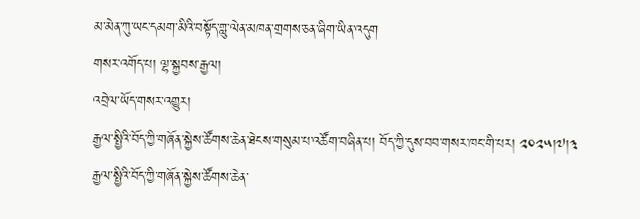མ་མེན་ཀུ་ཡང་དམག་མིའི་བསྟོད་གླུ་ལེན་མཁན་གྲགས་ཅན་ཞིག་ཡིན་འདུག
གསར་འགོད་པ། ལྷ་སྐྱབས་རྒྱལ།
འབྲེལ་ཡོད་གསར་འགྱུར།
རྒྱལ་སྤྱིའི་བོད་ཀྱི་གཞོན་སྐྱེས་ཚོགས་ཆེན་ཐེངས་གསུམ་པ་འཚོག་བཞིན་པ། བོད་ཀྱི་དུས་བབ་གསར་ཁང་གི་པར། ༢༠༢༥།༧།༣
རྒྱལ་སྤྱིའི་བོད་ཀྱི་གཞོན་སྐྱེས་ཚོགས་ཆེན་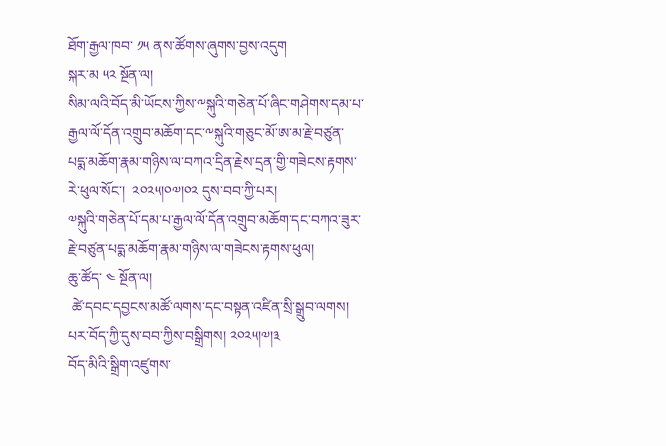ཐོག་རྒྱལ་ཁབ་ ༡༥ ནས་ཚོགས་ཞུགས་བྱས་འདུག
སྐར་མ ༥༢ སྔོན་ལ།
སིམ་ལའི་བོད་མི་ཡོངས་ཀྱིས་༸སྐུའི་གཅེན་པོ་ཞིང་གཤེགས་དམ་པ་རྒྱལ་ལོ་དོན་འགྲུབ་མཆོག་དང་༸སྐུའི་གཅུང་མོ་ཨ་མ་རྗེ་བཙུན་པདྨ་མཆོག་རྣམ་གཉིས་ལ་བཀའ་དྲིན་རྗེས་དྲན་གྱི་གཟེངས་རྟགས་རེ་ཕུལ་སོང་།  ༢༠༢༥།༠༧།༠༢ དུས་བབ་ཀྱི་པར།
༧སྐུའི་གཅེན་པོ་དམ་པ་རྒྱལ་ལོ་དོན་འགྲུབ་མཆོག་དང་བཀའ་ཟུར་རྗེ་བཙུན་པདྨ་མཆོག་རྣམ་གཉིས་ལ་གཟེངས་རྟགས་ཕུལ།
ཆུ་ཚོད་ ༤ སྔོན་ལ།
 ཚེ་དབང་དབྱངས་མཚོ་ལགས་དང་བསྟན་འཛིན་སྲི་སྒྲུབ་ལགས། པར་བོད་ཀྱི་དུས་བབ་ཀྱིས་བསྒྲིགས། ༢༠༢༥།༧།༣
བོད་མིའི་སྒྲིག་འཛུགས་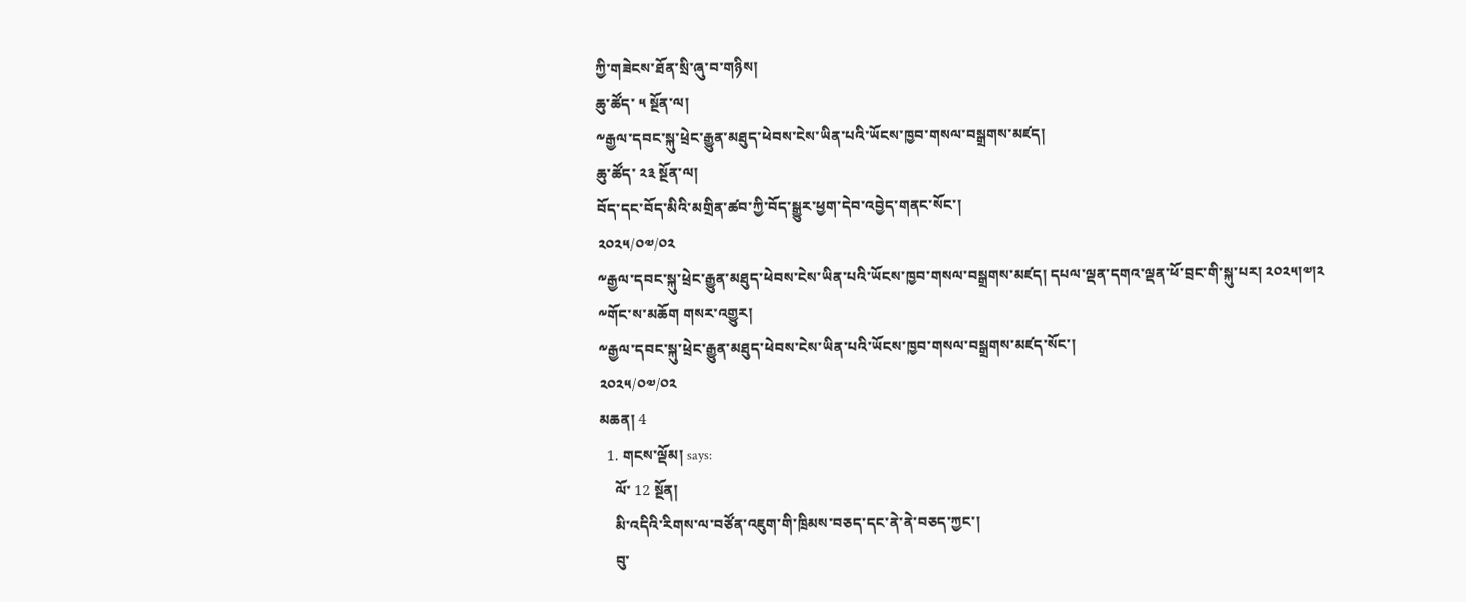ཀྱི་གཟེངས་ཐོན་སྲི་ཞུ་བ་གཉིས།
ཆུ་ཚོད་ ༥ སྔོན་ལ།
༸རྒྱལ་དབང་སྐུ་ཕྲེང་རྒྱུན་མཐུད་ཕེབས་ངེས་ཡིན་པའི་ཡོངས་ཁྱབ་གསལ་བསྒྲགས་མཛད།
ཆུ་ཚོད་ ༢༣ སྔོན་ལ།
བོད་དང་བོད་མིའི་མགྲིན་ཚབ་ཀྱི་བོད་སྒྱུར་ཕྱག་དེབ་འབྱེད་གནང་སོང་།
༢༠༢༥/༠༧/༠༢
༸རྒྱལ་དབང་སྐུ་ཕྲེང་རྒྱུན་མཐུད་ཕེབས་ངེས་ཡིན་པའི་ཡོངས་ཁྱབ་གསལ་བསྒྲགས་མཛད། དཔལ་ལྡན་དགའ་ལྡན་ཕོ་བྲང་གི་སྐུ་པར། ༢༠༢༥།༧།༢
༸གོང་ས་མཆོག གསར་འགྱུར།
༸རྒྱལ་དབང་སྐུ་ཕྲེང་རྒྱུན་མཐུད་ཕེབས་ངེས་ཡིན་པའི་ཡོངས་ཁྱབ་གསལ་བསྒྲགས་མཛད་སོང་།
༢༠༢༥/༠༧/༠༢
མཆན། 4
  1. གངས་ལྡོམ། says:
    ལོ་ 12 སྔོན།
    མི་འདིའི་རིགས་ལ་བཙོན་འཇུག་གི་ཁྲིམས་བཅད་དང་ནེ་ནེ་བཅད་ཀྱང་།
    བུ་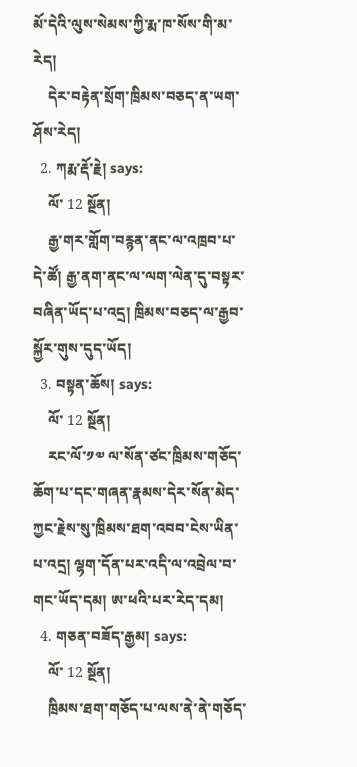མོ་དེའི་ལུས་སེམས་ཀྱི་རྨ་ཁ་སོས་གི་མ་རེད།
    དེར་བརྟེན་སྲོག་ཁྲིམས་བཅད་ན་ཡག་ཤོས་རེད།
  2. ཀརྨ་རྡོ་རྗེ། says:
    ལོ་ 12 སྔོན།
    རྒྱ་གར་གློག་བརྙན་ནང་ལ་འཁྲབ་པ་དེ་ཚོ། རྒྱ་ནག་ནང་ལ་ལག་ལེན་དུ་བསྟར་བཞིན་ཡོད་པ་འདྲ། ཁྲིམས་བཅད་ལ་རྒྱབ་སྐྱོར་གུས་དུད་ཡོད།
  3. བསྟན་ཆོས། says:
    ལོ་ 12 སྔོན།
    རང་ལོ་༡༧ ལ་སོན་ཙང་ཁྲིམས་གཅོད་ཆོག་པ་དང་གཞན་རྣམས་དེར་སོན་མེད་ཀྱང་རྗེས་སུ་ཁྲིམས་ཐག་འབབ་ངེས་ཡིན་པ་འདྲ། ལྷག་དོན་པར་འདི་ལ་འབྲེལ་བ་གང་ཡོད་དམ། ཨ་ཕའི་པར་རེད་དམ།
  4. གཅན་བཟོད་རྒྱམ། says:
    ལོ་ 12 སྔོན།
    ཁྲིམས་ཐག་གཅོད་པ་ལས་ནེ་ནེ་གཅོད་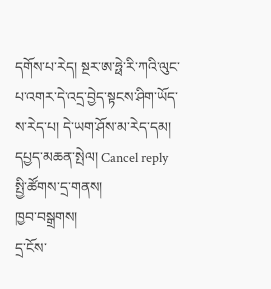དགོས་པ་རེད། སྔར་ཨ་ཧྥེ་རི་ཀའི་ལུང་པ་འགར་དེ་འདྲ་བྱེད་སྟངས་ཤིག་ཡོད་ས་རེད་པ། དེ་ཡག་ཤོས་མ་རེད་དམ།
དཔྱད་མཆན་སྤེལ། Cancel reply
སྤྱི་ཚོགས་དྲ་གནས།
ཁྱབ་བསྒྲགས།
དྲ་ངོས་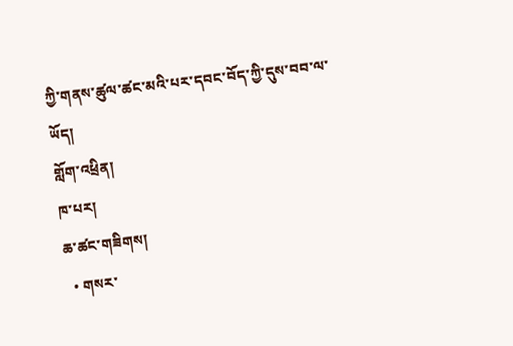ཀྱི་གནས་ཚུལ་ཚང་མའི་པར་དབང་བོད་ཀྱི་དུས་བབ་ལ་ཡོད།
གློག་འཕྲིན།
ཁ་པར།
ཆ་ཚང་གཟིགས།
  • གསར་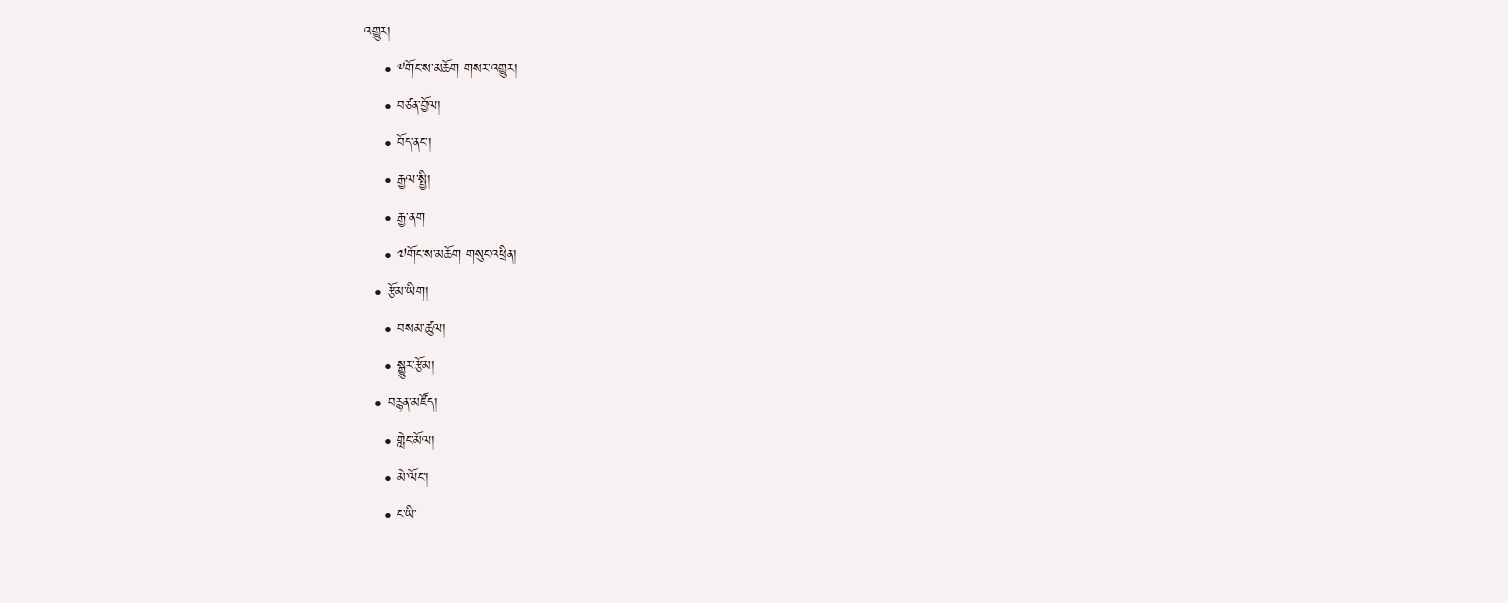འགྱུར།
    • ༸གོང་ས་མཆོག གསར་འགྱུར།
    • བཙན་བྱོལ།
    • བོད་ནང་།
    • རྒྱལ་སྤྱི།
    • རྒྱ་ནག
    • ༧གོང་ས་མཆོག གསུང་འཕྲིན།
  • རྩོམ་ཡིག།
    • བསམ་ཚུལ།
    • སྒྱུར་རྩོམ།
  • བརྙན་མཛོད།
    • གླེང་མོལ།
    • མེ་ལོང་།
    • ང་ཡི་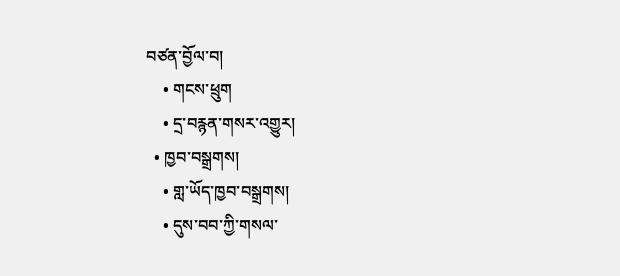བཙན་བྱོལ་བ།
    • གངས་ཕྲུག
    • དྲ་བརྙན་གསར་འགྱུར།
  • ཁྱབ་བསྒྲགས།
    • གླ་ཡོད་ཁྱབ་བསྒྲགས།
    • དུས་བབ་ཀྱི་གསལ་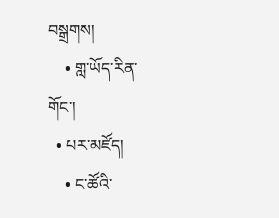བསྒྲགས།
    • གླ་ཡོད་རིན་གོང་།
  • པར་མཛོད།
    • ང་ཚོའི་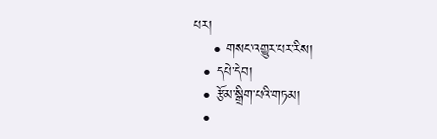པར།
    • གསང་འགྱུར་པར་རིས།
  • དཔེ་དེབ།
  • རྩོམ་སྒྲིག་པའི་གཏམ།
  •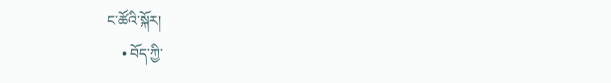ང་ཚོའི་སྐོར།
    • བོད་ཀྱི་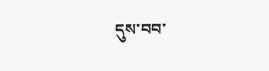དུས་བབ་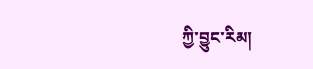ཀྱི་བྱུང་རིམ།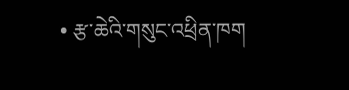• རྩ་ཆེའི་གསུང་འཕྲིན་ཁག